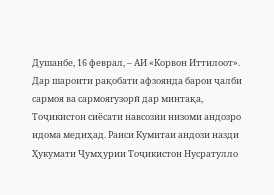Душанбе, 16 феврал, – АИ «Корвон Иттилоот». Дар шароити рақобати афзоянда барои ҷалби сармоя ва сармоягузорӣ дар минтақа, Тоҷикистон сиёсати навсозии низоми андозро идома медиҳад. Раиси Кумитаи андози назди Ҳукумати Ҷумҳурии Тоҷикистон Нусратулло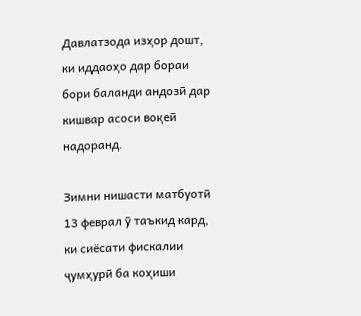Давлатзода изҳор дошт, ки иддаоҳо дар бораи бори баланди андозӣ дар кишвар асоси воқеӣ надоранд.

Зимни нишасти матбуотӣ 13 феврал ӯ таъкид кард, ки сиёсати фискалии ҷумҳурӣ ба коҳиши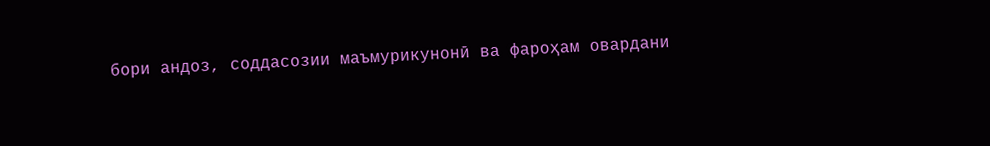бори андоз, соддасозии маъмурикунонӣ ва фароҳам овардани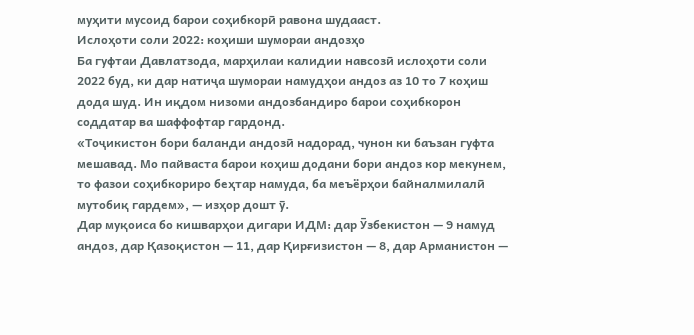муҳити мусоид барои соҳибкорӣ равона шудааст.
Ислоҳоти соли 2022: коҳиши шумораи андозҳо
Ба гуфтаи Давлатзода, марҳилаи калидии навсозӣ ислоҳоти соли 2022 буд, ки дар натиҷа шумораи намудҳои андоз аз 10 то 7 коҳиш дода шуд. Ин иқдом низоми андозбандиро барои соҳибкорон соддатар ва шаффофтар гардонд.
«Тоҷикистон бори баланди андозӣ надорад, чунон ки баъзан гуфта мешавад. Мо пайваста барои коҳиш додани бори андоз кор мекунем, то фазои соҳибкориро беҳтар намуда, ба меъёрҳои байналмилалӣ мутобиқ гардем», — изҳор дошт ӯ.
Дар муқоиса бо кишварҳои дигари ИДМ: дар Ӯзбекистон — 9 намуд андоз, дар Қазоқистон — 11, дар Қирғизистон — 8, дар Арманистон —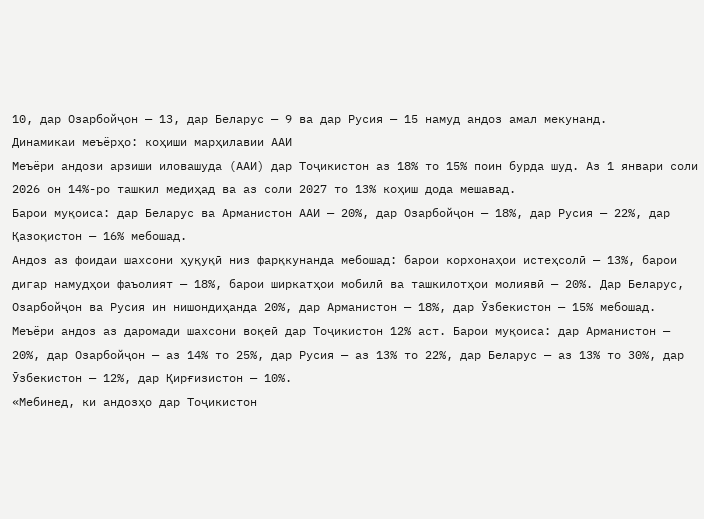10, дар Озарбойҷон — 13, дар Беларус — 9 ва дар Русия — 15 намуд андоз амал мекунанд.
Динамикаи меъёрҳо: коҳиши марҳилавии ААИ
Меъёри андози арзиши иловашуда (ААИ) дар Тоҷикистон аз 18% то 15% поин бурда шуд. Аз 1 январи соли 2026 он 14%-ро ташкил медиҳад ва аз соли 2027 то 13% коҳиш дода мешавад.
Барои муқоиса: дар Беларус ва Арманистон ААИ — 20%, дар Озарбойҷон — 18%, дар Русия — 22%, дар Қазоқистон — 16% мебошад.
Андоз аз фоидаи шахсони ҳуқуқӣ низ фарқкунанда мебошад: барои корхонаҳои истеҳсолӣ — 13%, барои дигар намудҳои фаъолият — 18%, барои ширкатҳои мобилӣ ва ташкилотҳои молиявӣ — 20%. Дар Беларус, Озарбойҷон ва Русия ин нишондиҳанда 20%, дар Арманистон — 18%, дар Ӯзбекистон — 15% мебошад.
Меъёри андоз аз даромади шахсони воқеӣ дар Тоҷикистон 12% аст. Барои муқоиса: дар Арманистон — 20%, дар Озарбойҷон — аз 14% то 25%, дар Русия — аз 13% то 22%, дар Беларус — аз 13% то 30%, дар Ӯзбекистон — 12%, дар Қирғизистон — 10%.
«Мебинед, ки андозҳо дар Тоҷикистон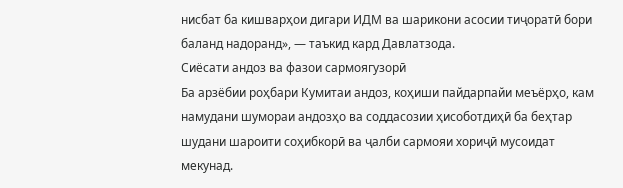нисбат ба кишварҳои дигари ИДМ ва шарикони асосии тиҷоратӣ бори баланд надоранд», — таъкид кард Давлатзода.
Сиёсати андоз ва фазои сармоягузорӣ
Ба арзёбии роҳбари Кумитаи андоз, коҳиши пайдарпайи меъёрҳо, кам намудани шумораи андозҳо ва соддасозии ҳисоботдиҳӣ ба беҳтар шудани шароити соҳибкорӣ ва ҷалби сармояи хориҷӣ мусоидат мекунад.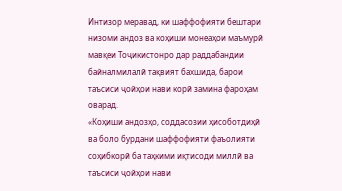Интизор меравад, ки шаффофияти бештари низоми андоз ва коҳиши монеаҳои маъмурӣ мавқеи Тоҷикистонро дар раддабандии байналмилалӣ тақвият бахшида, барои таъсиси ҷойҳои нави корӣ замина фароҳам оварад.
«Коҳиши андозҳо, соддасозии ҳисоботдиҳӣ ва боло бурдани шаффофияти фаъолияти соҳибкорӣ ба таҳкими иқтисоди миллӣ ва таъсиси ҷойҳои нави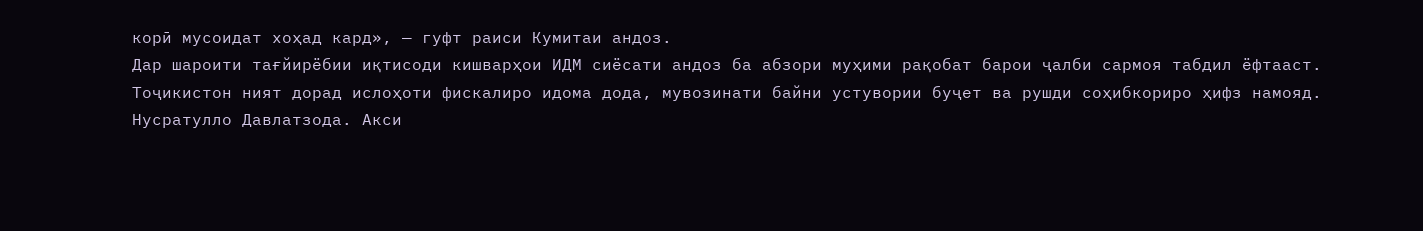корӣ мусоидат хоҳад кард», — гуфт раиси Кумитаи андоз.
Дар шароити тағйирёбии иқтисоди кишварҳои ИДМ сиёсати андоз ба абзори муҳими рақобат барои ҷалби сармоя табдил ёфтааст. Тоҷикистон ният дорад ислоҳоти фискалиро идома дода, мувозинати байни устувории буҷет ва рушди соҳибкориро ҳифз намояд.
Нусратулло Давлатзода. Акси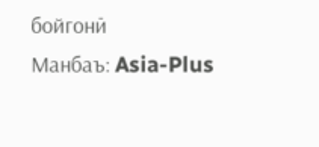бойгонӣ
Манбаъ: Asia-Plus